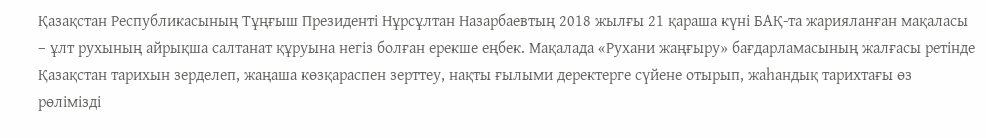Қазақстан Республикасының Тұңғыш Президенті Нұрсұлтан Назарбаевтың 2018 жылғы 21 қараша күні БАҚ-та жарияланған мақаласы – ұлт рухының айрықша салтанат құруына негіз болған ерекше еңбек. Мақалада «Рухани жаңғыру» бағдарламасының жалғасы ретінде Қазақстан тарихын зерделеп, жаңаша көзқараспен зерттеу, нақты ғылыми деректерге сүйене отырып, жаһандық тарихтағы өз рөлімізді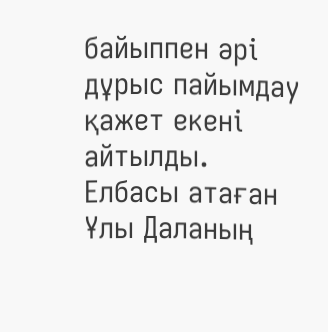байыппен әрі дұрыс пайымдау қажет екені айтылды.
Елбасы атаған Ұлы Даланың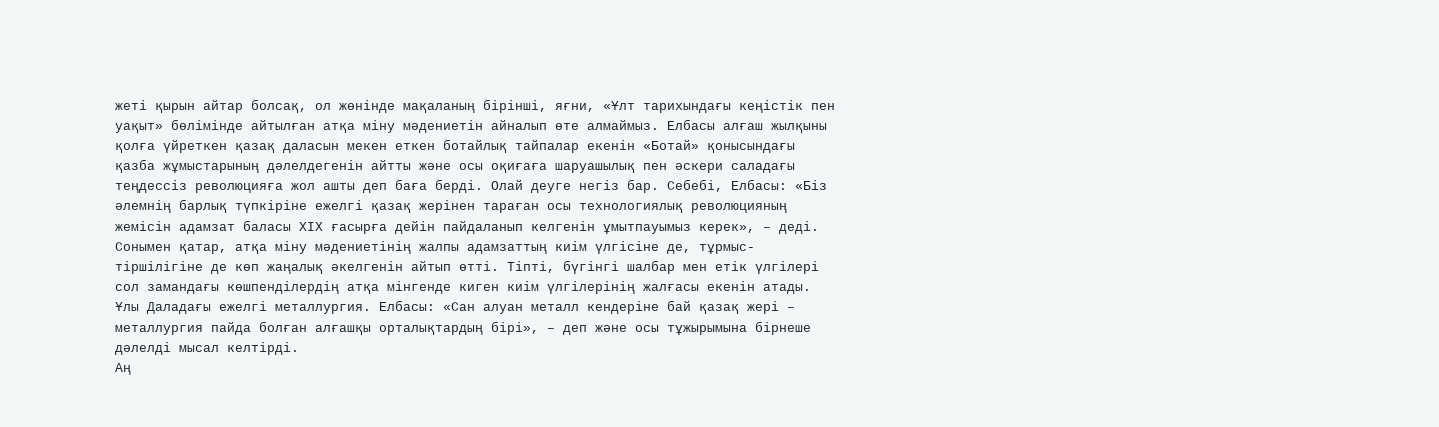жеті қырын айтар болсақ, ол жөнінде мақаланың бірінші, яғни, «Ұлт тарихындағы кеңістік пен уақыт» бөлімінде айтылған атқа міну мәдениетін айналып өте алмаймыз. Елбасы алғаш жылқыны қолға үйреткен қазақ даласын мекен еткен ботайлық тайпалар екенін «Ботай» қонысындағы қазба жұмыстарының дәлелдегенін айтты және осы оқиғаға шаруашылық пен әскери саладағы теңдессіз революцияға жол ашты деп баға берді. Олай деуге негіз бар. Себебі, Елбасы: «Біз әлемнің барлық түпкіріне ежелгі қазақ жерінен тараған осы технологиялық революцияның жемісін адамзат баласы ХІХ ғасырға дейін пайдаланып келгенін ұмытпауымыз керек», – деді. Сонымен қатар, атқа міну мәдениетінің жалпы адамзаттың киім үлгісіне де, тұрмыс-тіршілігіне де көп жаңалық әкелгенін айтып өтті. Тіпті, бүгінгі шалбар мен етік үлгілері сол замандағы көшпенділердің атқа мінгенде киген киім үлгілерінің жалғасы екенін атады.
Ұлы Даладағы ежелгі металлургия. Елбасы: «Сан алуан металл кендеріне бай қазақ жері – металлургия пайда болған алғашқы орталықтардың бірі», – деп және осы тұжырымына бірнеше дәлелді мысал келтірді.
Аң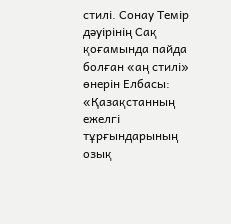стилі. Сонау Темір дәуірінің Сақ қоғамында пайда болған «аң стилі» өнерін Елбасы: «Қазақстанның ежелгі тұрғындарының озық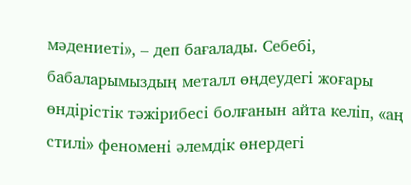мәдениеті», – деп бағалады. Себебі, бабаларымыздың металл өңдеудегі жоғары өндірістік тәжірибесі болғанын айта келіп, «аң стилі» феномені әлемдік өнердегі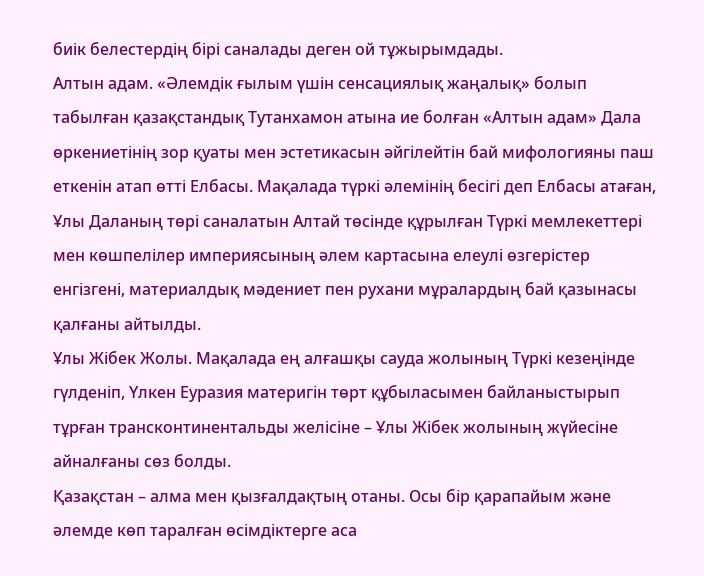биік белестердің бірі саналады деген ой тұжырымдады.
Алтын адам. «Әлемдік ғылым үшін сенсациялық жаңалық» болып табылған қазақстандық Тутанхамон атына ие болған «Алтын адам» Дала өркениетінің зор қуаты мен эстетикасын әйгілейтін бай мифологияны паш еткенін атап өтті Елбасы. Мақалада түркі әлемінің бесігі деп Елбасы атаған, Ұлы Даланың төрі саналатын Алтай төсінде құрылған Түркі мемлекеттері мен көшпелілер империясының әлем картасына елеулі өзгерістер енгізгені, материалдық мәдениет пен рухани мұралардың бай қазынасы қалғаны айтылды.
Ұлы Жібек Жолы. Мақалада ең алғашқы сауда жолының Түркі кезеңінде гүлденіп, Үлкен Еуразия материгін төрт құбыласымен байланыстырып тұрған трансконтинентальды желісіне – Ұлы Жібек жолының жүйесіне айналғаны сөз болды.
Қазақстан – алма мен қызғалдақтың отаны. Осы бір қарапайым және әлемде көп таралған өсімдіктерге аса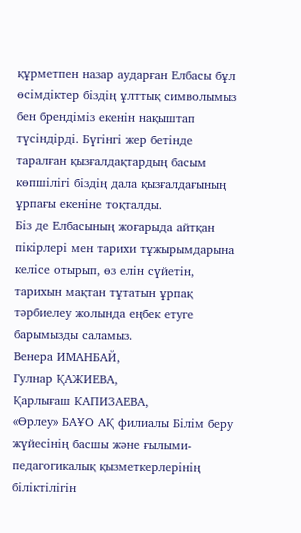құрметпен назар аударған Елбасы бұл өсімдіктер біздің ұлттық символымыз бен брендіміз екенін нақыштап түсіндірді. Бүгінгі жер бетінде таралған қызғалдақтардың басым көпшілігі біздің дала қызғалдағының ұрпағы екеніне тоқталды.
Біз де Елбасының жоғарыда айтқан пікірлері мен тарихи тұжырымдарына келісе отырып, өз елін сүйетін, тарихын мақтан тұтатын ұрпақ тәрбиелеу жолында еңбек етуге барымызды саламыз.
Венера ИМАНБАЙ,
Гулнар ҚАЖИЕВА,
Қарлығаш КАПИЗАЕВА,
«Өрлеу» БАҰО АҚ филиалы Білім беру жүйесінің басшы және ғылыми-педагогикалық қызметкерлерінің біліктілігін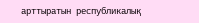арттыратын республикалық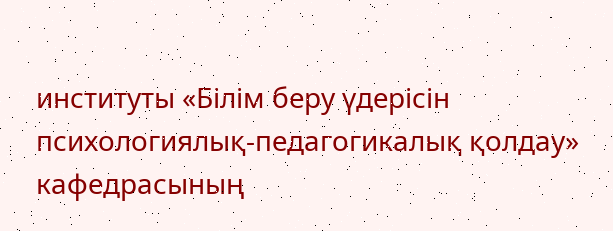институты «Білім беру үдерісін психологиялық-педагогикалық қолдау»
кафедрасының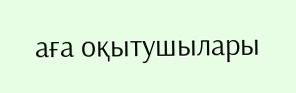аға оқытушылары